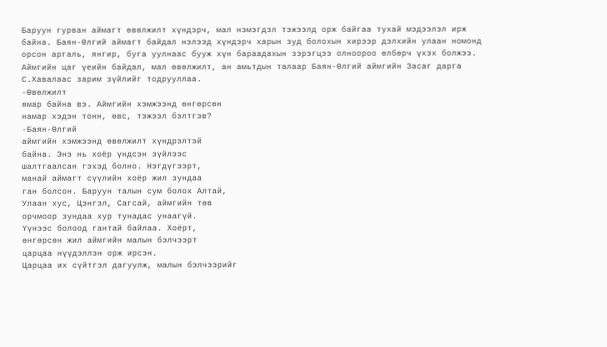Баруун гурван аймагт өвөлжилт хүндэрч, мал нэмэгдэл тэжээлд орж байгаа тухай мэдээлэл ирж байна. Баян-Өлгий аймагт байдал нэлээд хүндэрч харын зуд болохын хирээр дэлхийн улаан номонд орсон аргаль, янгир, буга уулнаас бууж хүн бараадахын зэрэгцээ олноороо өлбөрч үхэх болжээ. Аймгийн цаг үеийн байдал, мал өвөлжилт, ан амьтдын талаар Баян-Өлгий аймгийн Засаг дарга С.Хавалаас зарим зүйлийг тодрууллаа.
-Өвөлжилт
ямар байна вэ. Аймгийн хэмжээнд өнгөрсөн
намар хэдэн тонн, өвс, тэжээл бэлтгэв?
-Баян-Өлгий
аймгийн хэмжээнд өвөлжилт хүндрэлтэй
байна. Энэ нь хоёр үндсэн зүйлээс
шалтгаалсан гэхэд болно. Нэгдүгээрт,
манай аймагт сүүлийн хоёр жил зундаа
ган болсон. Баруун талын сум болох Алтай,
Улаан хус, Цэнгэл, Сагсай, аймгийн төв
орчмоор зундаа хур тунадас унаагүй.
Үүнээс болоод гантай байлаа. Хоёрт,
өнгөрсөн жил аймгийн малын бэлчээрт
царцаа нүүдэллэн орж ирсэн.
Царцаа их сүйтгэл дагуулж, малын бэлчээрийг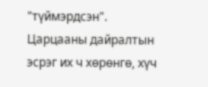"түймэрдсэн". Царцааны дайралтын эсрэг их ч хөрөнгө, хүч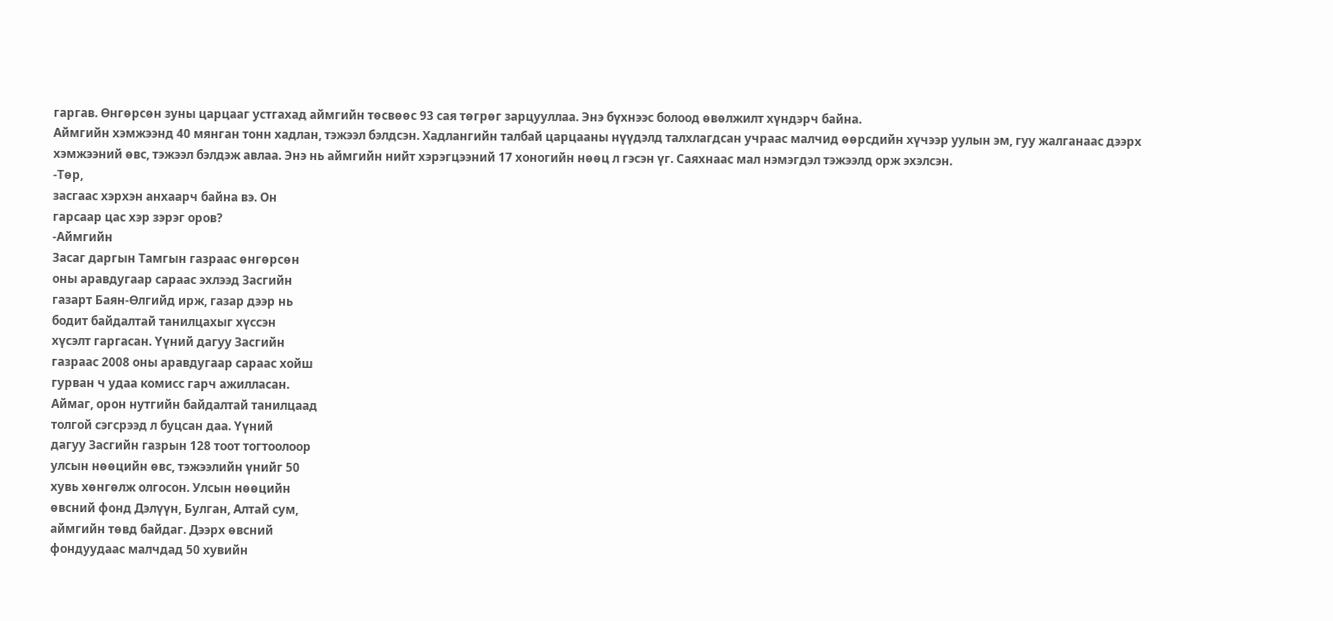гаргав. Өнгөрсөн зуны царцааг устгахад аймгийн төсвөөс 93 сая төгрөг зарцууллаа. Энэ бүхнээс болоод өвөлжилт хүндэрч байна.
Аймгийн хэмжээнд 40 мянган тонн хадлан, тэжээл бэлдсэн. Хадлангийн талбай царцааны нүүдэлд талхлагдсан учраас малчид өөрсдийн хүчээр уулын эм, гуу жалганаас дээрх хэмжээний өвс, тэжээл бэлдэж авлаа. Энэ нь аймгийн нийт хэрэгцээний 17 хоногийн нөөц л гэсэн үг. Саяхнаас мал нэмэгдэл тэжээлд орж эхэлсэн.
-Төр,
засгаас хэрхэн анхаарч байна вэ. Он
гарсаар цас хэр зэрэг оров?
-Аймгийн
Засаг даргын Тамгын газраас өнгөрсөн
оны аравдугаар сараас эхлээд Засгийн
газарт Баян-Өлгийд ирж, газар дээр нь
бодит байдалтай танилцахыг хүссэн
хүсэлт гаргасан. Үүний дагуу Засгийн
газраас 2008 оны аравдугаар сараас хойш
гурван ч удаа комисс гарч ажилласан.
Аймаг, орон нутгийн байдалтай танилцаад
толгой сэгсрээд л буцсан даа. Үүний
дагуу Засгийн газрын 128 тоот тогтоолоор
улсын нөөцийн өвс, тэжээлийн үнийг 50
хувь хөнгөлж олгосон. Улсын нөөцийн
өвсний фонд Дэлүүн, Булган, Алтай сум,
аймгийн төвд байдаг. Дээрх өвсний
фондуудаас малчдад 50 хувийн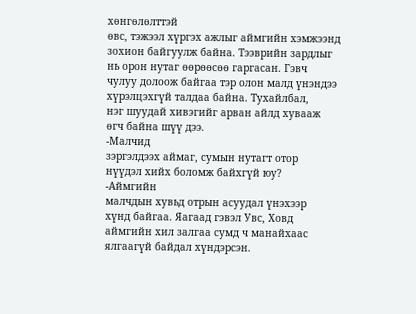хөнгөлөлттэй
өвс, тэжээл хүргэх ажлыг аймгийн хэмжээнд
зохион байгуулж байна. Тээврийн зардлыг
нь орон нутаг өөрөөсөө гаргасан. Гэвч
чулуу долоож байгаа тэр олон малд үнэндээ
хүрэлцэхгүй талдаа байна. Тухайлбал,
нэг шуудай хивэгийг арван айлд хувааж
өгч байна шүү дээ.
-Малчид
зэргэлдээх аймаг, сумын нутагт отор
нүүдэл хийх боломж байхгүй юу?
-Аймгийн
малчдын хувьд отрын асуудал үнэхээр
хүнд байгаа. Яагаад гэвэл Увс, Ховд
аймгийн хил залгаа сумд ч манайхаас
ялгаагүй байдал хүндэрсэн.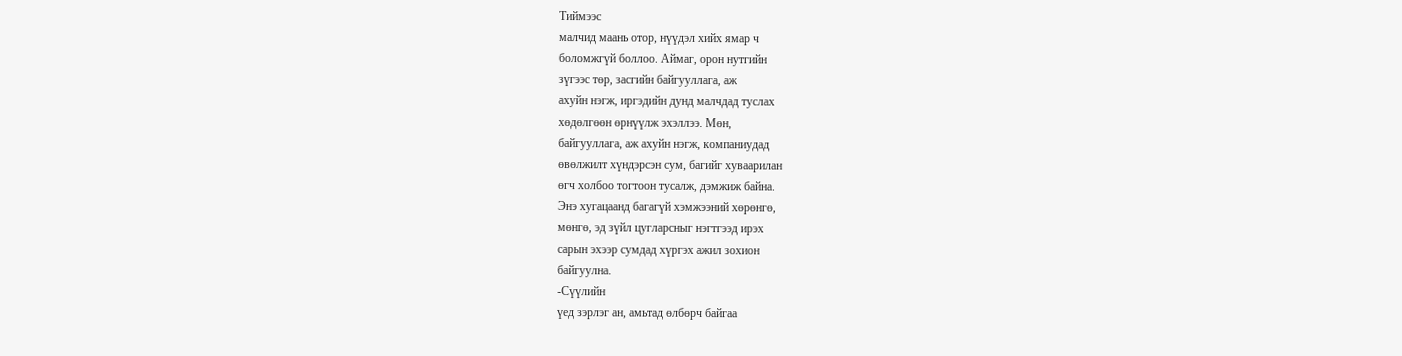Тиймээс
малчид маань отор, нүүдэл хийх ямар ч
боломжгүй боллоо. Аймаг, орон нутгийн
зүгээс төр, засгийн байгууллага, аж
ахуйн нэгж, иргэдийн дунд малчдад туслах
хөдөлгөөн өрнүүлж эхэллээ. Мөн,
байгууллага, аж ахуйн нэгж, компаниудад
өвөлжилт хүндэрсэн сум, багийг хуваарилан
өгч холбоо тогтоон тусалж, дэмжиж байна.
Энэ хугацаанд багагүй хэмжээний хөрөнгө,
мөнгө, эд зүйл цугларсныг нэгтгээд ирэх
сарын эхээр сумдад хүргэх ажил зохион
байгуулна.
-Сүүлийн
үед зэрлэг ан, амьтад өлбөрч байгаа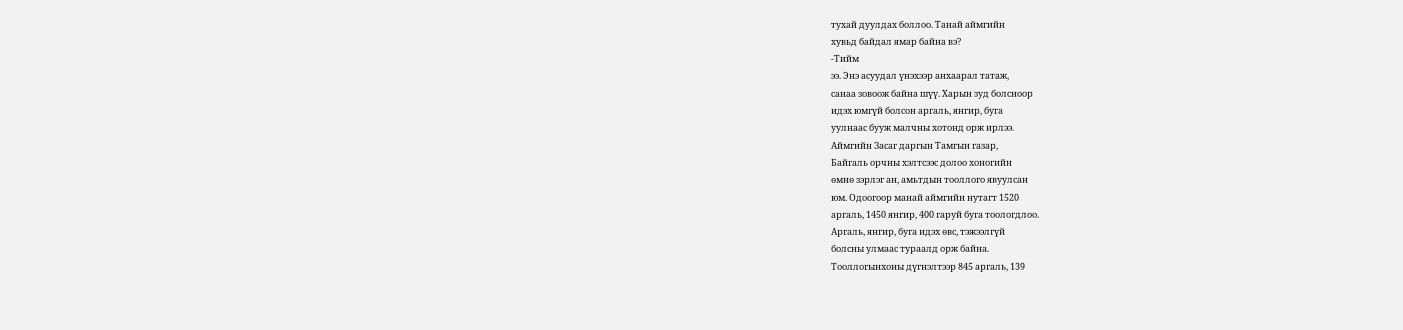тухай дуулдах боллоо. Танай аймгийн
хувьд байдал ямар байна вэ?
-Тийм
ээ. Энэ асуудал үнэхээр анхаарал татаж,
санаа зовоож байна шүү. Харын зуд болсноор
идэх юмгүй болсон аргаль, янгир, буга
уулнаас бууж малчны хотонд орж ирлээ.
Аймгийн Засаг даргын Тамгын газар,
Байгаль орчны хэлтсээс долоо хоногийн
өмнө зэрлэг ан, амьтдын тооллого явуулсан
юм. Одоогоор манай аймгийн нутагт 1520
аргаль, 1450 янгир, 400 гаруй буга тоологдлоо.
Аргаль, янгир, буга идэх өвс, тэжээлгүй
болсны улмаас тураалд орж байна.
Тооллогынхоны дүгнэлтээр 845 аргаль, 139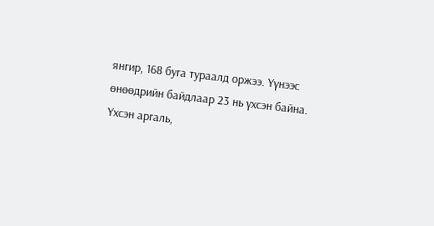янгир, 168 буга тураалд оржээ. Үүнээс
өнөөдрийн байдлаар 23 нь үхсэн байна.
Үхсэн аргаль,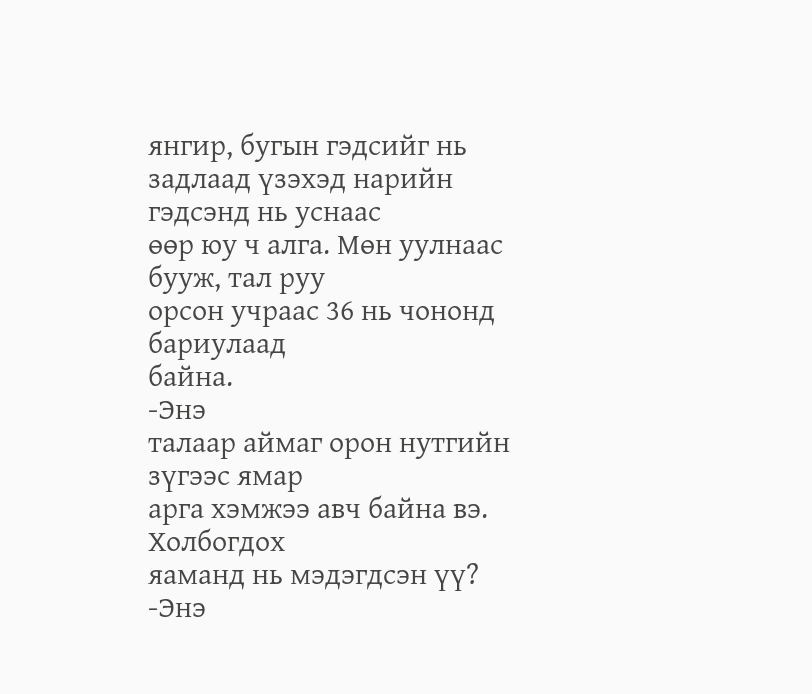янгир, бугын гэдсийг нь
задлаад үзэхэд нарийн гэдсэнд нь уснаас
өөр юу ч алга. Мөн уулнаас бууж, тал руу
орсон учраас 36 нь чононд бариулаад
байна.
-Энэ
талаар аймаг орон нутгийн зүгээс ямар
арга хэмжээ авч байна вэ. Холбогдох
яаманд нь мэдэгдсэн үү?
-Энэ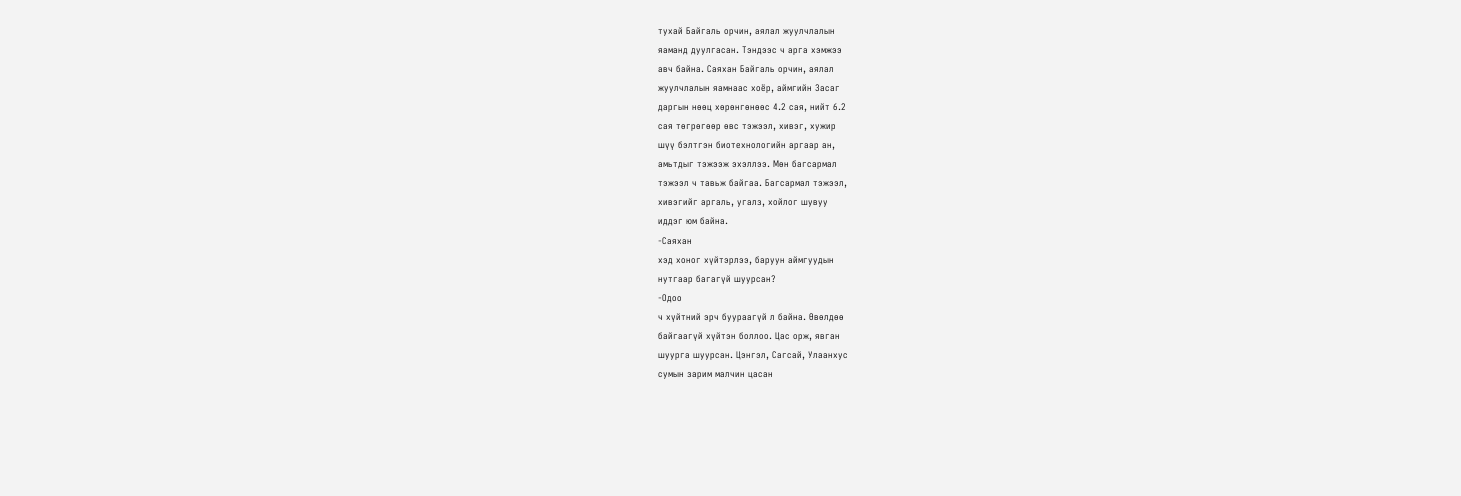тухай Байгаль орчин, аялал жуулчлалын
яаманд дуулгасан. Тэндээс ч арга хэмжээ
авч байна. Саяхан Байгаль орчин, аялал
жуулчлалын яамнаас хоёр, аймгийн Засаг
даргын нөөц хөрөнгөнөөс 4.2 сая, нийт 6.2
сая төгрөгөөр өвс тэжээл, хивэг, хужир
шүү бэлтгэн биотехнологийн аргаар ан,
амьтдыг тэжээж эхэллээ. Мөн багсармал
тэжээл ч тавьж байгаа. Багсармал тэжээл,
хивэгийг аргаль, угалз, хойлог шувуу
иддэг юм байна.
-Саяхан
хэд хоног хүйтэрлээ, баруун аймгуудын
нутгаар багагүй шуурсан?
-Одоо
ч хүйтний эрч буураагүй л байна. Өвөлдөө
байгаагүй хүйтэн боллоо. Цас орж, явган
шуурга шуурсан. Цэнгэл, Сагсай, Улаанхус
сумын зарим малчин цасан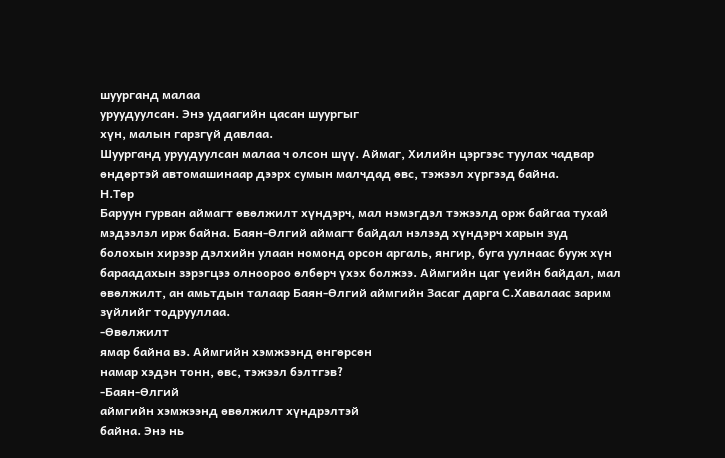шуурганд малаа
уруудуулсан. Энэ удаагийн цасан шуургыг
хүн, малын гарзгүй давлаа.
Шуурганд уруудуулсан малаа ч олсон шүү. Аймаг, Хилийн цэргээс туулах чадвар өндөртэй автомашинаар дээрх сумын малчдад өвс, тэжээл хүргээд байна.
Н.Төр
Баруун гурван аймагт өвөлжилт хүндэрч, мал нэмэгдэл тэжээлд орж байгаа тухай мэдээлэл ирж байна. Баян-Өлгий аймагт байдал нэлээд хүндэрч харын зуд болохын хирээр дэлхийн улаан номонд орсон аргаль, янгир, буга уулнаас бууж хүн бараадахын зэрэгцээ олноороо өлбөрч үхэх болжээ. Аймгийн цаг үеийн байдал, мал өвөлжилт, ан амьтдын талаар Баян-Өлгий аймгийн Засаг дарга С.Хавалаас зарим зүйлийг тодрууллаа.
-Өвөлжилт
ямар байна вэ. Аймгийн хэмжээнд өнгөрсөн
намар хэдэн тонн, өвс, тэжээл бэлтгэв?
-Баян-Өлгий
аймгийн хэмжээнд өвөлжилт хүндрэлтэй
байна. Энэ нь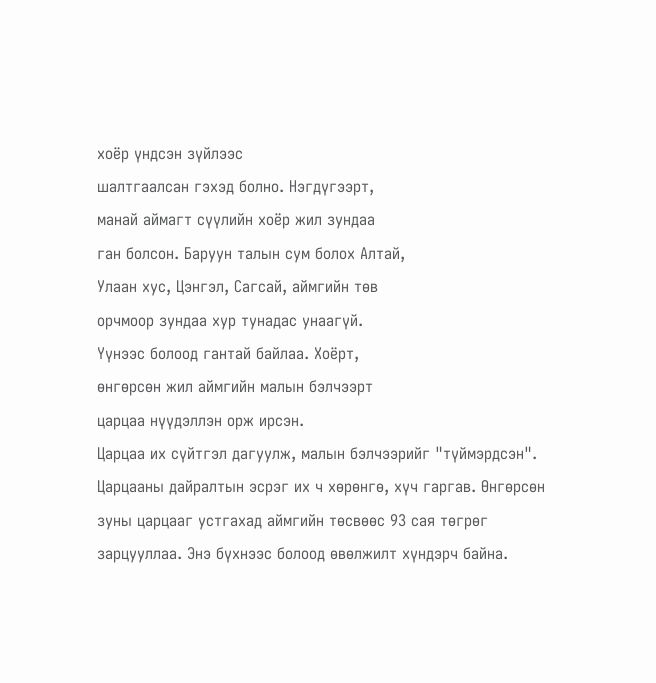хоёр үндсэн зүйлээс
шалтгаалсан гэхэд болно. Нэгдүгээрт,
манай аймагт сүүлийн хоёр жил зундаа
ган болсон. Баруун талын сум болох Алтай,
Улаан хус, Цэнгэл, Сагсай, аймгийн төв
орчмоор зундаа хур тунадас унаагүй.
Үүнээс болоод гантай байлаа. Хоёрт,
өнгөрсөн жил аймгийн малын бэлчээрт
царцаа нүүдэллэн орж ирсэн.
Царцаа их сүйтгэл дагуулж, малын бэлчээрийг "түймэрдсэн". Царцааны дайралтын эсрэг их ч хөрөнгө, хүч гаргав. Өнгөрсөн зуны царцааг устгахад аймгийн төсвөөс 93 сая төгрөг зарцууллаа. Энэ бүхнээс болоод өвөлжилт хүндэрч байна.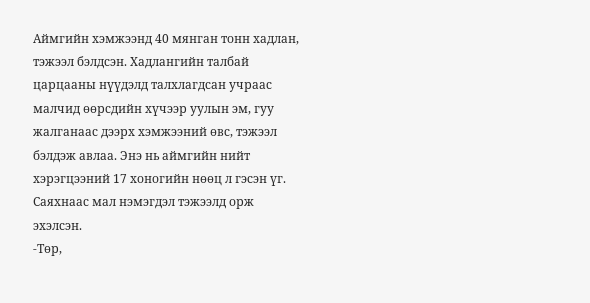Аймгийн хэмжээнд 40 мянган тонн хадлан, тэжээл бэлдсэн. Хадлангийн талбай царцааны нүүдэлд талхлагдсан учраас малчид өөрсдийн хүчээр уулын эм, гуу жалганаас дээрх хэмжээний өвс, тэжээл бэлдэж авлаа. Энэ нь аймгийн нийт хэрэгцээний 17 хоногийн нөөц л гэсэн үг. Саяхнаас мал нэмэгдэл тэжээлд орж эхэлсэн.
-Төр,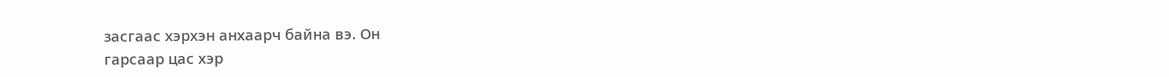засгаас хэрхэн анхаарч байна вэ. Он
гарсаар цас хэр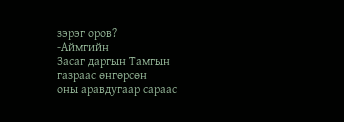зэрэг оров?
-Аймгийн
Засаг даргын Тамгын газраас өнгөрсөн
оны аравдугаар сараас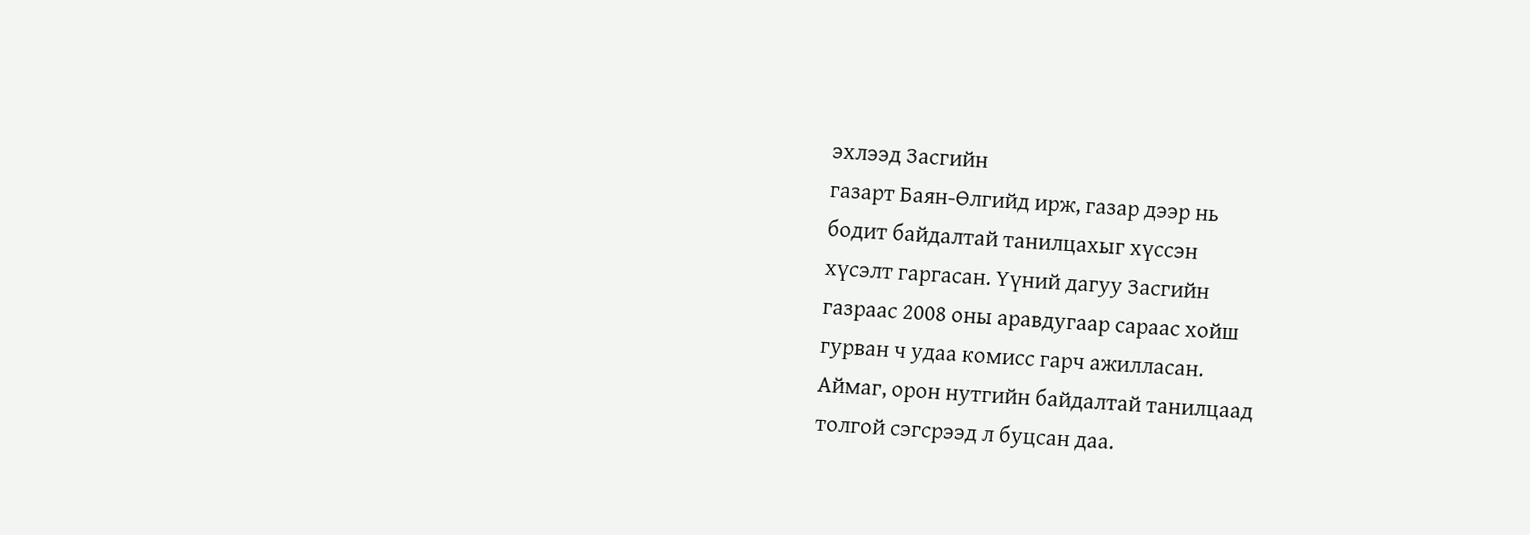эхлээд Засгийн
газарт Баян-Өлгийд ирж, газар дээр нь
бодит байдалтай танилцахыг хүссэн
хүсэлт гаргасан. Үүний дагуу Засгийн
газраас 2008 оны аравдугаар сараас хойш
гурван ч удаа комисс гарч ажилласан.
Аймаг, орон нутгийн байдалтай танилцаад
толгой сэгсрээд л буцсан даа.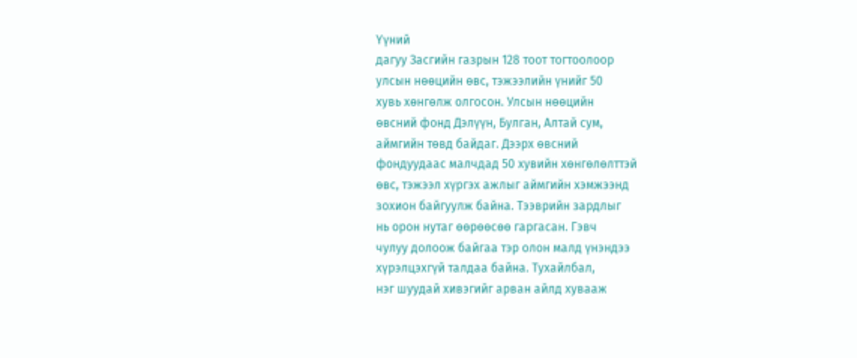Үүний
дагуу Засгийн газрын 128 тоот тогтоолоор
улсын нөөцийн өвс, тэжээлийн үнийг 50
хувь хөнгөлж олгосон. Улсын нөөцийн
өвсний фонд Дэлүүн, Булган, Алтай сум,
аймгийн төвд байдаг. Дээрх өвсний
фондуудаас малчдад 50 хувийн хөнгөлөлттэй
өвс, тэжээл хүргэх ажлыг аймгийн хэмжээнд
зохион байгуулж байна. Тээврийн зардлыг
нь орон нутаг өөрөөсөө гаргасан. Гэвч
чулуу долоож байгаа тэр олон малд үнэндээ
хүрэлцэхгүй талдаа байна. Тухайлбал,
нэг шуудай хивэгийг арван айлд хувааж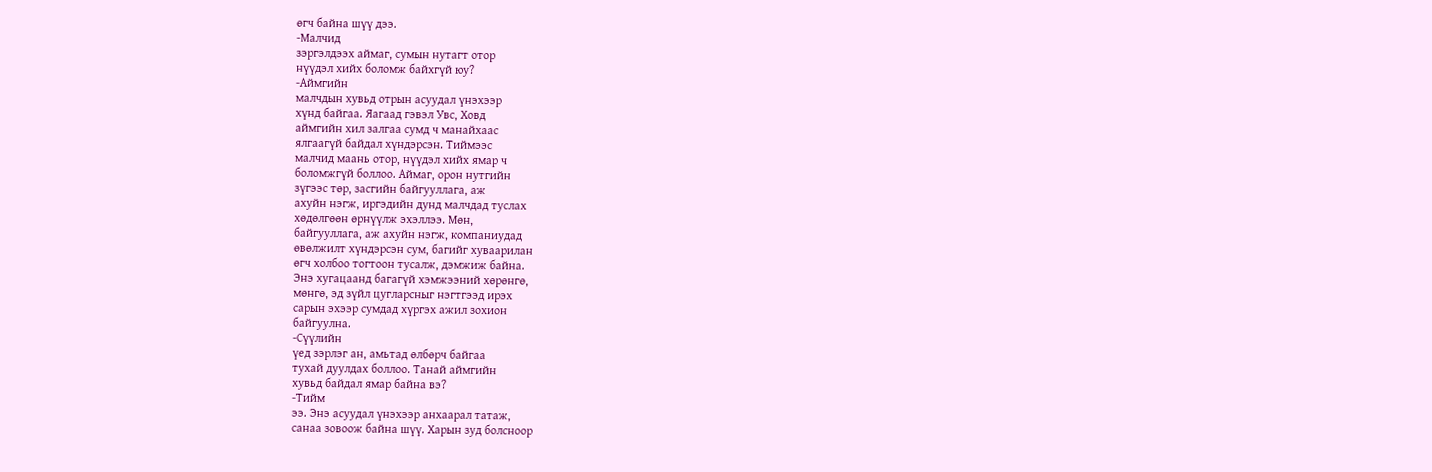өгч байна шүү дээ.
-Малчид
зэргэлдээх аймаг, сумын нутагт отор
нүүдэл хийх боломж байхгүй юу?
-Аймгийн
малчдын хувьд отрын асуудал үнэхээр
хүнд байгаа. Яагаад гэвэл Увс, Ховд
аймгийн хил залгаа сумд ч манайхаас
ялгаагүй байдал хүндэрсэн. Тиймээс
малчид маань отор, нүүдэл хийх ямар ч
боломжгүй боллоо. Аймаг, орон нутгийн
зүгээс төр, засгийн байгууллага, аж
ахуйн нэгж, иргэдийн дунд малчдад туслах
хөдөлгөөн өрнүүлж эхэллээ. Мөн,
байгууллага, аж ахуйн нэгж, компаниудад
өвөлжилт хүндэрсэн сум, багийг хуваарилан
өгч холбоо тогтоон тусалж, дэмжиж байна.
Энэ хугацаанд багагүй хэмжээний хөрөнгө,
мөнгө, эд зүйл цугларсныг нэгтгээд ирэх
сарын эхээр сумдад хүргэх ажил зохион
байгуулна.
-Сүүлийн
үед зэрлэг ан, амьтад өлбөрч байгаа
тухай дуулдах боллоо. Танай аймгийн
хувьд байдал ямар байна вэ?
-Тийм
ээ. Энэ асуудал үнэхээр анхаарал татаж,
санаа зовоож байна шүү. Харын зуд болсноор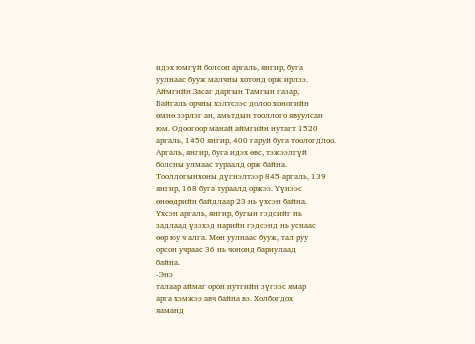идэх юмгүй болсон аргаль, янгир, буга
уулнаас бууж малчны хотонд орж ирлээ.
Аймгийн Засаг даргын Тамгын газар,
Байгаль орчны хэлтсээс долоо хоногийн
өмнө зэрлэг ан, амьтдын тооллого явуулсан
юм. Одоогоор манай аймгийн нутагт 1520
аргаль, 1450 янгир, 400 гаруй буга тоологдлоо.
Аргаль, янгир, буга идэх өвс, тэжээлгүй
болсны улмаас тураалд орж байна.
Тооллогынхоны дүгнэлтээр 845 аргаль, 139
янгир, 168 буга тураалд оржээ. Үүнээс
өнөөдрийн байдлаар 23 нь үхсэн байна.
Үхсэн аргаль, янгир, бугын гэдсийг нь
задлаад үзэхэд нарийн гэдсэнд нь уснаас
өөр юу ч алга. Мөн уулнаас бууж, тал руу
орсон учраас 36 нь чононд бариулаад
байна.
-Энэ
талаар аймаг орон нутгийн зүгээс ямар
арга хэмжээ авч байна вэ. Холбогдох
яаманд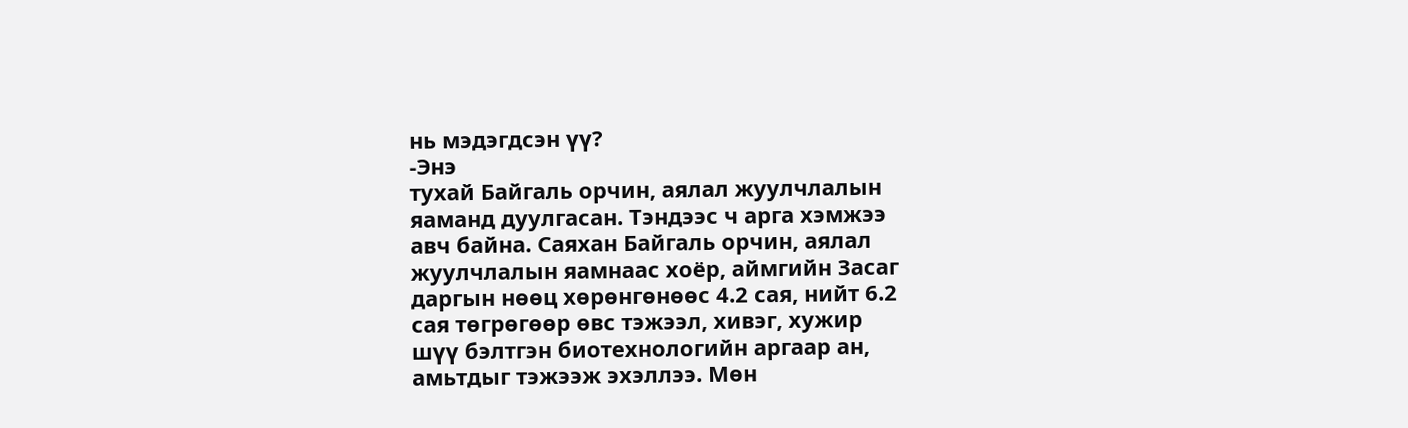нь мэдэгдсэн үү?
-Энэ
тухай Байгаль орчин, аялал жуулчлалын
яаманд дуулгасан. Тэндээс ч арга хэмжээ
авч байна. Саяхан Байгаль орчин, аялал
жуулчлалын яамнаас хоёр, аймгийн Засаг
даргын нөөц хөрөнгөнөөс 4.2 сая, нийт 6.2
сая төгрөгөөр өвс тэжээл, хивэг, хужир
шүү бэлтгэн биотехнологийн аргаар ан,
амьтдыг тэжээж эхэллээ. Мөн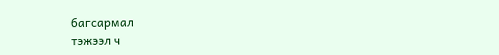багсармал
тэжээл ч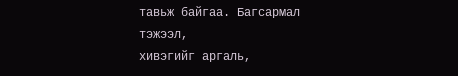тавьж байгаа. Багсармал тэжээл,
хивэгийг аргаль,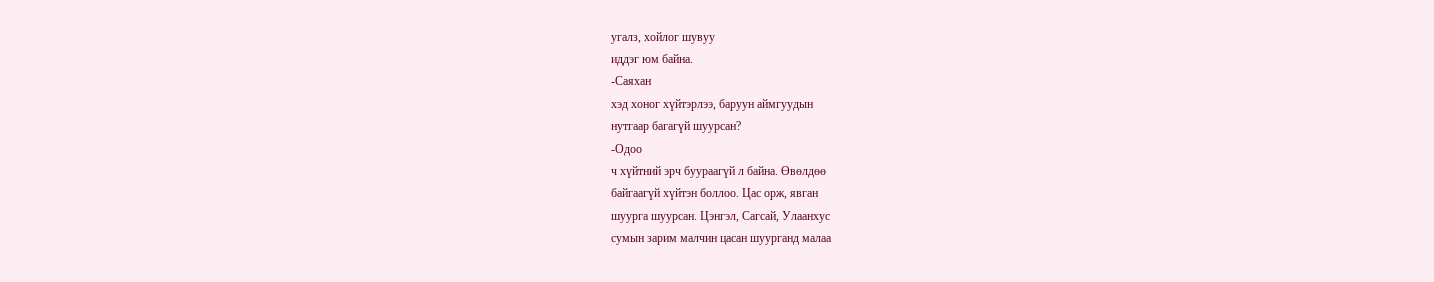угалз, хойлог шувуу
иддэг юм байна.
-Саяхан
хэд хоног хүйтэрлээ, баруун аймгуудын
нутгаар багагүй шуурсан?
-Одоо
ч хүйтний эрч буураагүй л байна. Өвөлдөө
байгаагүй хүйтэн боллоо. Цас орж, явган
шуурга шуурсан. Цэнгэл, Сагсай, Улаанхус
сумын зарим малчин цасан шуурганд малаа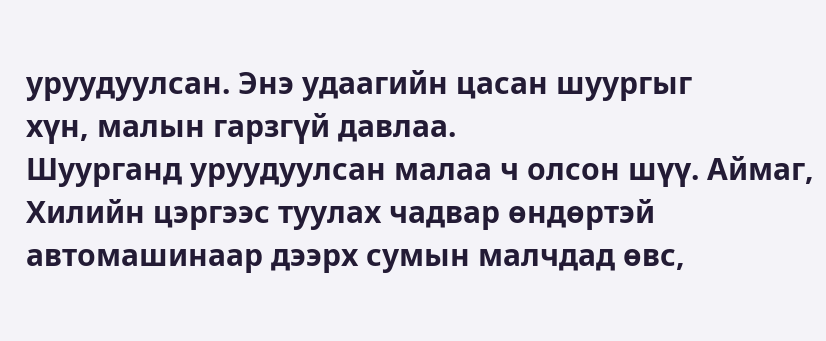уруудуулсан. Энэ удаагийн цасан шуургыг
хүн, малын гарзгүй давлаа.
Шуурганд уруудуулсан малаа ч олсон шүү. Аймаг, Хилийн цэргээс туулах чадвар өндөртэй автомашинаар дээрх сумын малчдад өвс,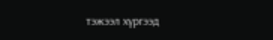тэжээл хүргээд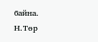байна.
Н.Төр